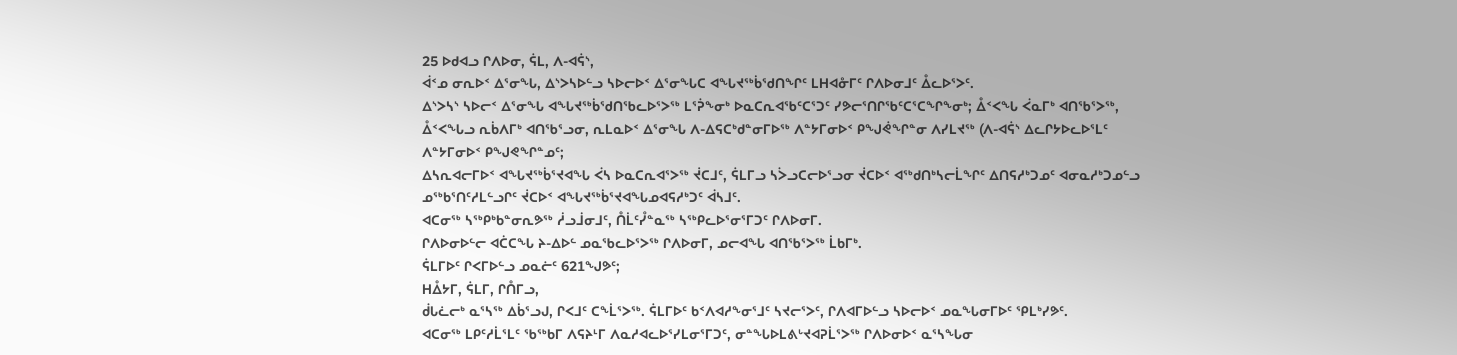25 ᐅᑯᐊᓗ ᒋᐱᐅᓂ, ᕌᒪ, ᐱ-ᐊᕌᔅ,
ᐋᑉᓄ ᓂᕆᐅᑉ ᐃᕐᓂᖓ, ᐃᔅᐳᓴᐅᓪᓗ ᓴᐅᓕᐅᑉ ᐃᕐᓂᖓᑕ ᐊᖓᔪᖅᑳᖁᑎᖏᑦ ᒪᕼᐊᓁᒥᑦ ᒋᐱᐅᓂᒧᑦ ᐂᓚᐅᕐᐳᑦ.
ᐃᔅᐳᓴᔅ ᓴᐅᓕᑉ ᐃᕐᓂᖓ ᐊᖓᔪᖅᑳᖁᑎᖃᓚᐅᕐᐳᖅ ᒪᕐᕉᖕᓂᒃ ᐅᓇᑕᕆᐊᖃᑦᑕᕐᑐᑦ ᓯᕗᓕᕐᑎᒋᖃᑦᑕᕐᑕᖏᖕᓂᒃ; ᐂᑉᐸᖓ ᐹᓇᒥᒃ ᐊᑎᖃᕐᐳᖅ, ᐂᑉᐸᖓᓗ ᕆᑳᐱᒥᒃ ᐊᑎᖃᕐᓗᓂ, ᕆᒪᓇᐅᑉ ᐃᕐᓂᖓ ᐱ-ᐃᕋᑕᒃᑯᓐᓂᒥᐅᖅ ᐱᓐᔭᒥᓂᐅᑉ ᑭᖑᕚᖏᓐᓂ ᐱᓯᒪᔪᖅ (ᐱ-ᐊᕌᔅ ᐃᓚᒋᔭᐅᓚᐅᕐᒪᑦ ᐱᓐᔭᒥᓂᐅᑉ ᑭᖑᕙᖏᓐᓄᑦ;
ᐃᓴᕆᐊᓕᒥᐅᑉ ᐊᖓᔪᖅᑳᕐᔪᐊᖓ ᐹᓴ ᐅᓇᑕᕆᐊᕐᐳᖅ ᔫᑕᒧᑦ, ᕌᒪᒥᓗ ᓴᐴᓗᑕᓕᐅᕐᓗᓂ ᔫᑕᐅᑉ ᐊᖅᑯᑎᒃᓴᓕᒫᖏᑦ ᐃᑎᕋᓱᒃᑐᓄᑦ ᐊᓂᓇᓱᒃᑐᓄᓪᓗ ᓄᖅᑲᕐᑎᑦᓱᒪᓪᓗᒋᑦ ᔫᑕᐅᑉ ᐊᖓᔪᖅᑳᕐᔪᐊᖓᓄᐊᕋᓱᒃᑐᑦ ᐋᓴᒧᑦ.
ᐊᑕᓂᖅ ᓴᖅᑭᒃᑲᓐᓂᕆᕗᖅ ᓲᓗᒨᓂᒧᑦ, ᑍᒫᑦᓮᓐᓇᖅ ᓴᖅᑭᓚᐅᕐᓂᕐᒥᑐᑦ ᒋᐱᐅᓂᒥ.
ᒋᐱᐅᓂᐅᓪᓕ ᐊᑖᑕᖓ ᔨ-ᐃᐅᓪ ᓄᓇᖃᓚᐅᕐᐳᖅ ᒋᐱᐅᓂᒥ, ᓄᓕᐊᖓ ᐊᑎᖃᕐᐳᖅ ᒫᑲᒥᒃ.
ᕌᒪᒥᐅᑦ ᒋᐸᒥᐅᓪᓗ ᓄᓇᓖᑦ 621ᖑᕗᑦ;
ᕼᐂᔭᒥ, ᕌᒪᒥ, ᒋᑍᒥᓗ,
ᑰᒐᓛᓕᒃ ᓇᕐᓴᖅ ᐃᑳᕐᓗᒍ, ᒋᐸᒧᑦ ᑕᖕᒫᕐᐳᖅ. ᕌᒪᒥᐅᑦ ᑲᑉᐱᐊᓱᖕᓂᕐᒧᑦ ᓴᔪᓕᕐᐳᑦ, ᒋᐱᐊᒥᐅᓪᓗ ᓴᐅᓕᐅᑉ ᓄᓇᖓᓂᒥᐅᑦ ᕿᒪᒃᓯᕗᑦ.
ᐊᑕᓂᖅ ᒪᑭᑦᓱᒫᕐᒪᑦ ᖃᖅᑲᒥ ᐱᕋᔨᒻᒥ ᐱᓇᓱᐊᓚᐅᕐᓯᒪᓂᕐᒥᑐᑦ, ᓂᓐᖓᐅᒪᕕᒡᔪᐊᕈᒫᕐᐳᖅ ᒋᐱᐅᓂᐅᑉ ᓇᕐᓴᖓᓂ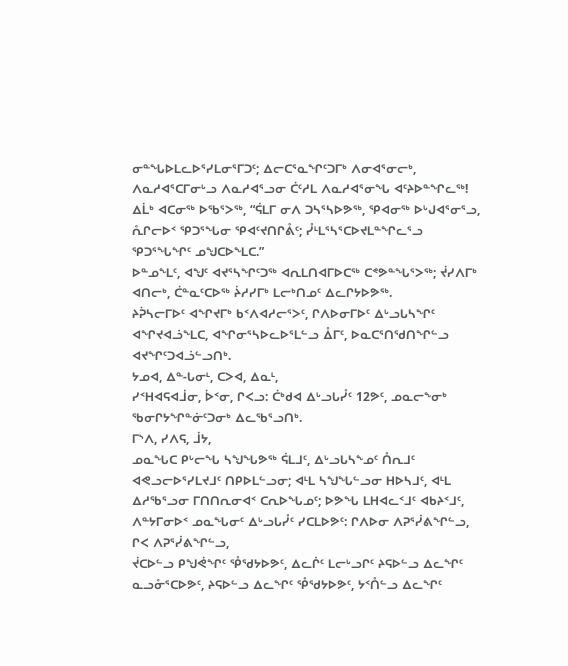ᓂᓐᖓᐅᒪᓚᐅᕐᓯᒪᓂᕐᒥᑐᑦ; ᐃᓕᑕᕐᓇᖏᑦᑐᒥᒃ ᐱᓂᐊᕐᓂᓕᒃ, ᐱᓇᓱᐊᕐᑕᒥᓂᒡᓗ ᐱᓇᓱᐊᕐᓗᓂ ᑖᑦᓱᒪ ᐱᓇᓱᐊᕐᓂᖓ ᐊᑦᔨᐅᓐᖏᓚᖅ!
ᐃᒫᒃ ᐊᑕᓂᖅ ᐅᖃᕐᐳᖅ, “ᕌᒪᒥ ᓂᐱ ᑐᓴᕐᓴᐅᕗᖅ, ᕿᐊᓂᖅ ᐅᒡᒍᐊᕐᓂᕐᓗ, ᕅᒋᓕᐅᑉ ᕿᑐᕐᖓᓂ ᕿᐊᑦᔪᑎᒋᕔᑦ; ᓮᒻᒪᕐᓴᕐᑕᐅᔪᒪᓐᖏᓚᕐᓗ ᕿᑐᕐᖓᖏᑦ ᓄᖑᑕᐅᖕᒪᑕ.”
ᐅᓐᓄᖕᒪᑦ, ᐊᖑᑦ ᐊᔪᕐᓴᖏᑦᑐᖅ ᐊᕆᒪᑎᐊᒥᐅᑕᖅ ᑕᕝᕗᓐᖓᕐᐳᖅ; ᔫᓯᐱᒥᒃ ᐊᑎᓕᒃ, ᑖᓐᓇᑦᑕᐅᖅ ᔩᓱᓯᒥᒃ ᒪᓕᒃᑎᓄᑦ ᐃᓚᒋᔭᐅᕗᖅ.
ᔨᕉᓴᓕᒥᐅᑦ ᐊᖏᔪᒥᒃ ᑲᑉᐱᐊᓱᓕᕐᐳᑦ, ᒋᐱᐅᓂᒥᐅᑦ ᐃᒡᓗᒐᓴᖏᑦ ᐊᖏᔪᐊᓘᖕᒪᑕ, ᐊᖏᓂᕐᓴᐅᓚᐅᕐᒪᓪᓗ ᐂᒥᑦ, ᐅᓇᑕᕐᑎᖁᑎᖏᓪᓗ ᐊᔪᖏᑦᑐᐊᓘᓪᓗᑎᒃ.
ᔭᓄᐊ, ᐃᓐ-ᒐᓂᒻ, ᑕᐳᐊ, ᐃᓇᒻ,
ᓯᑉᕼᐊᕋᐊᒨᓂ, ᐆᑉᓂ, ᒋᐸᓗ: ᑖᒃᑯᐊ ᐃᒡᓗᒐᓮᑦ 12ᕗᑦ, ᓄᓇᓕᖕᓂᒃ ᖃᓂᒋᔭᖏᓐᓃᑦᑐᓂᒃ ᐃᓚᖃᕐᓗᑎᒃ.
ᒥᔅᐱ, ᓯᐱᕋ, ᒨᔭ,
ᓄᓇᖓᑕ ᑭᒡᓕᖓ ᓴᖑᖓᕗᖅ ᕌᒪᒧᑦ, ᐃᒡᓗᒐᓴᖕᓄᑦ ᑍᕆᒧᑦ ᐊᕙᓗᓕᐅᕐᓯᒪᔪᒧᑦ ᑎᑭᐅᒪᓪᓗᓂ; ᐊᒻᒪ ᓴᖑᖓᓪᓗᓂ ᕼᐅᓴᒧᑦ, ᐊᒻᒪ ᐃᓱᖃᕐᓗᓂ ᒥᑎᑎᕆᓂᐊᑉ ᑕᕆᐅᖓᓄᑦ; ᐅᕗᖓ ᒪᕼᐊᓚᑉᒧᑦ ᐊᑲᔨᑉᒧᑦ,
ᐱᓐᔭᒥᓂᐅᑉ ᓄᓇᖓᓂᑦ ᐃᒡᓗᒐᓮᑦ ᓯᑕᒪᐅᕗᑦ: ᒋᐱᐅᓂ ᐱᕈᕐᓰᕕᖏᓪᓗ, ᒋᐸ ᐱᕈᕐᓰᕕᖏᓪᓗ,
ᔫᑕᐅᓪᓗ ᑭᖑᕚᖏᑦ ᕾᖁᔭᐅᕗᑦ, ᐃᓚᒌᑦ ᒪᓕᒡᓗᒋᑦ ᔨᕋᐅᓪᓗ ᐃᓚᖏᑦ ᓇᓗᓁᕐᑕᐅᕗᑦ, ᔨᕋᐅᓪᓗ ᐃᓚᖏᑦ ᕾᖁᔭᐅᕗᑦ, ᔭᑉᑍᓪᓗ ᐃᓚᖏᑦ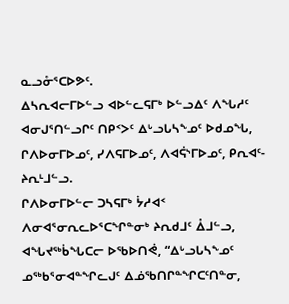ᓇᓗᓁᕐᑕᐅᕗᑦ.
ᐃᓴᕆᐊᓕᒥᐅᓪᓗ ᐊᐅᓪᓚᕋᒥᒃ ᐅᓪᓗᐃᑦ ᐱᖓᓱᑦ ᐊᓂᒍᕐᑎᓪᓗᒋᑦ ᑎᑭᑉᐳᑦ ᐃᒡᓗᒐᓴᖕᓄᑦ ᐅᑯᓄᖓ, ᒋᐱᐅᓂᒥᐅᓄᑦ, ᓯᐱᕋᒥᐅᓄᑦ, ᐱᐊᕌᔅᒥᐅᓄᑦ, ᑭᕆᐊᑦ-ᔨᕆᒻᒧᓪᓗ.
ᒋᐱᐅᓂᒥᐅᓪᓕ ᑐᓴᕋᒥᒃ ᔮᓱᐊᑉ ᐱᓂᐊᕐᓂᕆᓚᐅᕐᑕᖏᓐᓂᒃ ᔨᕆᑯᒧᑦ ᐂᒧᓪᓗ,
ᐊᖓᔪᖅᑳᖓᑕᓕ ᐅᖃᐅᑎᕚ, “ᐃᒡᓗᒐᓴᖕᓄᑦ ᓄᖅᑲᕐᓂᐊᓐᖏᓚᒍᑦ ᐃᓅᖃᑎᒋᓐᖏᑕᑦᑎᓐᓂ,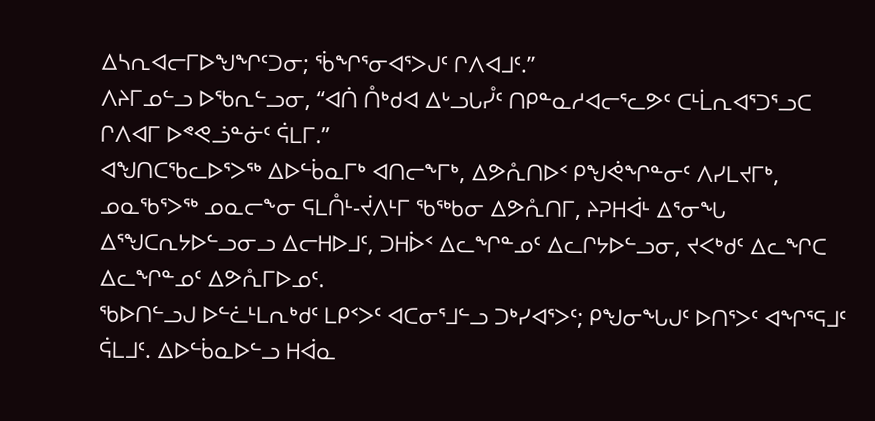ᐃᓴᕆᐊᓕᒥᐅᖑᖏᑦᑐᓂ; ᖄᖏᕐᓂᐊᕐᐳᒍᑦ ᒋᐱᐊᒧᑦ.”
ᐱᔨᒥᓄᓪᓗ ᐅᖃᕆᓪᓗᓂ, “ᐊᑏ ᑍᒃᑯᐊ ᐃᒡᓗᒐᓮᑦ ᑎᑭᓐᓇᓱᐊᓕᕐᓚᕗᑦ ᑕᒻᒫᕆᐊᕐᑐᕐᓗᑕ ᒋᐱᐊᒥ ᐅᕝᕙᓘᓐᓃᑦ ᕌᒪᒥ.”
ᐊᖑᑎᑕᖃᓚᐅᕐᐳᖅ ᐃᐅᓪᑳᓇᒥᒃ ᐊᑎᓕᖕᒥᒃ, ᐃᕗᕅᑎᐅᑉ ᑭᖑᕚᖏᓐᓂᑦ ᐱᓯᒪᔪᒥᒃ, ᓄᓇᖃᕐᐳᖅ ᓄᓇᓕᖕᓂ ᕋᒪᑍᒻ-ᔫᐱᒻᒥ ᖃᖅᑲᓂ ᐃᕗᕅᑎᒥ, ᔨᕈᕼᐋᒻ ᐃᕐᓂᖓ ᐃᕐᖑᑕᕆᔭᐅᓪᓗᓂᓗ ᐃᓕᕼᐅᒧᑦ, ᑐᕼᐆᑉ ᐃᓚᖏᓐᓄᑦ ᐃᓚᒋᔭᐅᓪᓗᓂ, ᔪᐸᒃᑯᑦ ᐃᓚᖏᑕ ᐃᓚᖏᓐᓄᑦ ᐃᕗᕅᒥᐅᓄᑦ.
ᖃᐅᑎᓪᓗᒍ ᐅᓪᓛᒻᒪᕆᒃᑯᑦ ᒪᑭᑉᐳᑦ ᐊᑕᓂᕐᒧᓪᓗ ᑐᒃᓯᐊᕐᐳᑦ; ᑭᖑᓂᖓᒍᑦ ᐅᑎᕐᐳᑦ ᐊᖏᕐᕋᒧᑦ ᕌᒪᒧᑦ. ᐃᐅᓪᑳᓇᐅᓪᓗ ᕼᐋᓇ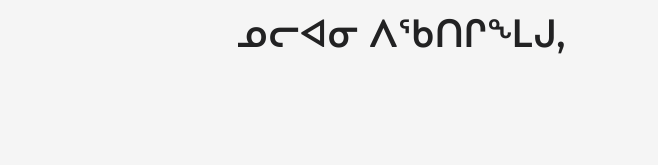ᓄᓕᐊᓂ ᐱᖃᑎᒋᖕᒪᒍ,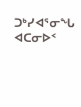ᑐᒃᓯᐊᕐᓂᖓ ᐊᑕᓂᐅᑉ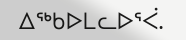ᐃᖅᑲᐅᒪᓚᐅᕐᐹ.